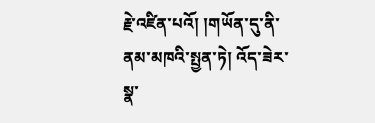རྗེ་འཛིན་པའོ། །གཡོན་དུ་ནི་ནམ་མཁའི་སྤྱན་ཏེ། འོད་ཟེར་སྣ་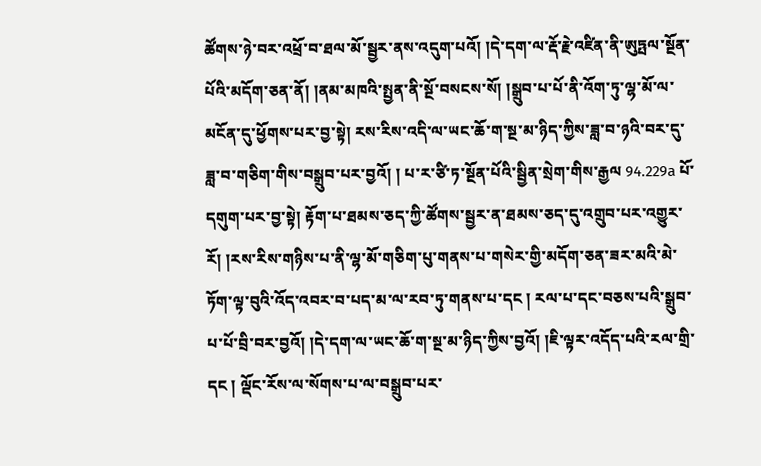ཚོགས་ཉེ་བར་འཕྲོ་བ་ཐལ་མོ་སྦྱར་ནས་འདུག་པའོ། །དེ་དག་ལ་རྡོ་རྗེ་འཛིན་ནི་ཨུཏྤལ་སྔོན་པོའི་མདོག་ཅན་ནོ། །ནམ་མཁའི་སྤྱན་ནི་སྔོ་བསངས་སོ། །སྒྲུབ་པ་པོ་ནི་འོག་ཏུ་ལྷ་མོ་ལ་མངོན་དུ་ཕྱོགས་པར་བྱ་སྟེ། རས་རིས་འདི་ལ་ཡང་ཆོ་ག་སྔ་མ་ཉིད་ཀྱིས་ཟླ་བ་ཉའི་བར་དུ་ཟླ་བ་གཅིག་གིས་བསྒྲུབ་པར་བྱའོ། ། པ་ར་ཙི་ཏ་སྔོན་པོའི་སྦྱིན་སྲེག་གིས་རྒྱལ 94.229a པོ་དགུག་པར་བྱ་སྟེ། རྟོག་པ་ཐམས་ཅད་ཀྱི་ཚོགས་སྦྱར་ན་ཐམས་ཅད་དུ་འགྲུབ་པར་འགྱུར་རོ། །རས་རིས་གཉིས་པ་ནི་ལྷ་མོ་གཅིག་པུ་གནས་པ་གསེར་གྱི་མདོག་ཅན་ཟར་མའི་མེ་ཏོག་ལྟ་བུའི་འོད་འབར་བ་པད་མ་ལ་རབ་ཏུ་གནས་པ་དང ། རལ་པ་དང་བཅས་པའི་སྒྲུབ་པ་པོ་བྲི་བར་བྱའོ། །དེ་དག་ལ་ཡང་ཆོ་ག་སྔ་མ་ཉིད་ཀྱིས་བྱའོ། །ཇི་ལྟར་འདོད་པའི་རལ་གྲི་དང ། ལྡོང་རོས་ལ་སོགས་པ་ལ་བསྒྲུབ་པར་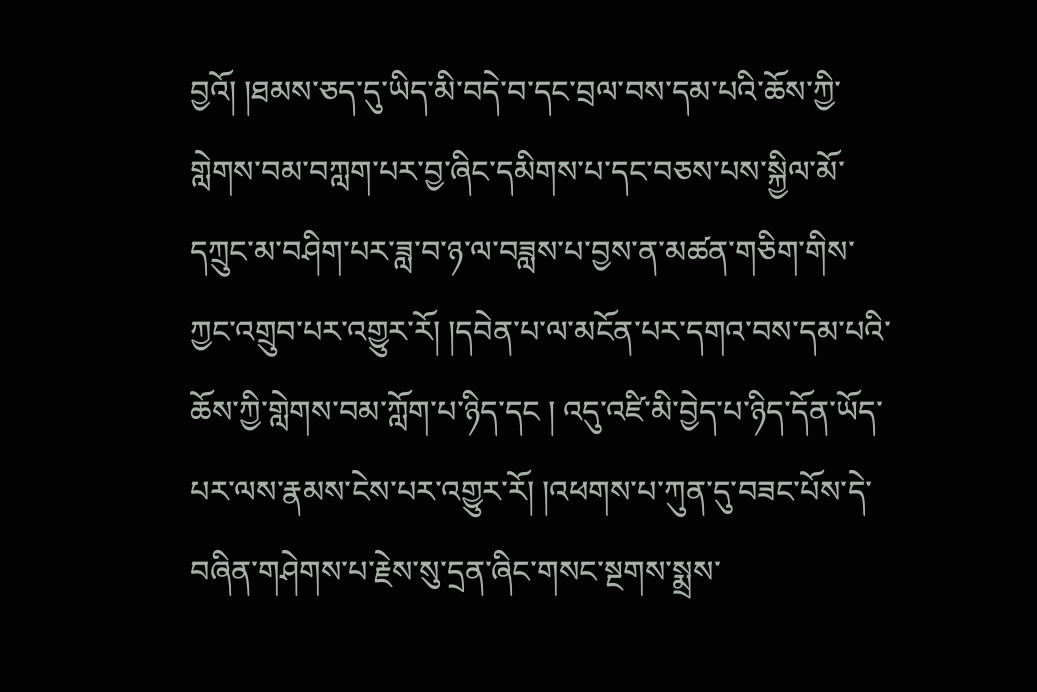བྱའོ། །ཐམས་ཅད་དུ་ཡིད་མི་བདེ་བ་དང་བྲལ་བས་དམ་པའི་ཆོས་ཀྱི་གླེགས་བམ་བཀླག་པར་བྱ་ཞིང་དམིགས་པ་དང་བཅས་པས་སྐྱིལ་མོ་དཀྲུང་མ་བཤིག་པར་ཟླ་བ་ཉ་ལ་བཟླས་པ་བྱས་ན་མཚན་གཅིག་གིས་ཀྱང་འགྲུབ་པར་འགྱུར་རོ། །དབེན་པ་ལ་མངོན་པར་དགའ་བས་དམ་པའི་ཆོས་ཀྱི་གླེགས་བམ་ཀློག་པ་ཉིད་དང ། འདུ་འཛི་མི་བྱེད་པ་ཉིད་དོན་ཡོད་པར་ལས་རྣམས་ངེས་པར་འགྱུར་རོ། །འཕགས་པ་ཀུན་དུ་བཟང་པོས་དེ་བཞིན་གཤེགས་པ་རྗེས་སུ་དྲན་ཞིང་གསང་སྔགས་སྨྲས་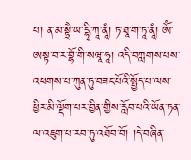པ། ན་མ་སྟྲཻ་ཡ་དྷྭི་ཀཱ་ནཱཾ། ཏ་ཐཱ་ག་ཏཱ་ནཱཾ། ཨོཾ་ཨསྟ་བ་ར་བྷོ་གི་སཝཱ་ཧཱ། འདི་བཀླགས་པས་འཕགས་པ་ཀུན་ཏུ་བཟང་པོའི་སྤྱོད་པ་ལས་ཕྱིར་མི་ལྡོག་པར་བྱིན་གྱིས་རློབ་པའི་ཡོན་ཏན་ལ་འཇུག་པ་རབ་ཏུ་འཐོབ་བོ། །དེ་བཞིན་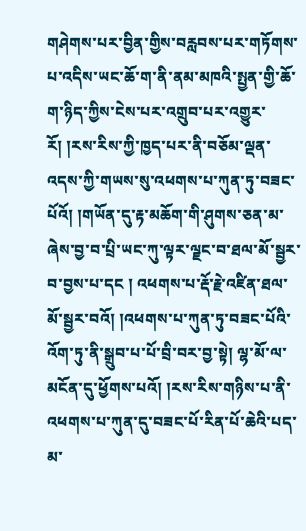གཤེགས་པར་བྱིན་གྱིས་བརླབས་པར་གཏོགས་པ་འདིས་ཡང་ཆོ་ག་ནི་ནམ་མཁའི་སྤྱན་གྱི་ཆོ་ག་ཉིད་ཀྱིས་ངེས་པར་འགྲུབ་པར་འགྱུར་རོ། །རས་རིས་ཀྱི་ཁྱད་པར་ནི་བཅོམ་ལྡན་འདས་ཀྱི་གཡས་སུ་འཕགས་པ་ཀུན་ཏུ་བཟང་པོའོ། །གཡོན་དུ་རྟ་མཆོག་གི་ཤུགས་ཅན་མ་ཞེས་བྱ་བ་པྲི་ཡང་ཀུ་ལྟར་ལྗང་བ་ཐལ་མོ་སྦྱར་བ་བྱས་པ་དང ། འཕགས་པ་རྡོ་རྗེ་འཛིན་ཐལ་མོ་སྦྱར་བའོ། །འཕགས་པ་ཀུན་ཏུ་བཟང་པོའི་འོག་ཏུ་ནི་སྒྲུབ་པ་པོ་བྲི་བར་བྱ་སྟེ། ལྷ་མོ་ལ་མངོན་དུ་ཕྱོགས་པའོ། །རས་རིས་གཉིས་པ་ནི་འཕགས་པ་ཀུན་དུ་བཟང་པོ་རིན་པོ་ཆེའི་པད་མ་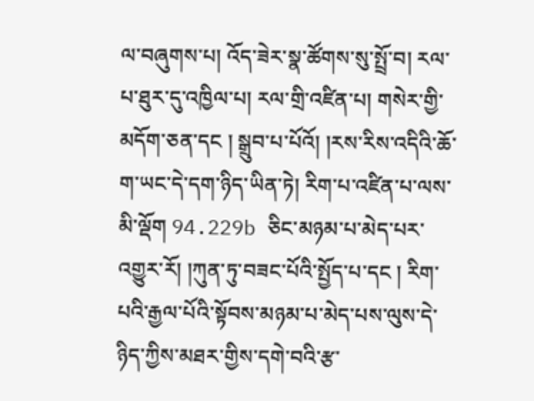ལ་བཞུགས་པ། འོད་ཟེར་སྣ་ཚོགས་སུ་སྤྲོ་བ། རལ་པ་ཐུར་དུ་འཁྱིལ་པ། རལ་གྲི་འཛིན་པ། གསེར་གྱི་མདོག་ཅན་དང ། སྒྲུབ་པ་པོའོ། །རས་རིས་འདིའི་ཆོ་ག་ཡང་དེ་དག་ཉིད་ཡིན་ཏེ། རིག་པ་འཛིན་པ་ལས་མི་ལྡོག 94.229b ཅིང་མཉམ་པ་མེད་པར་འགྱུར་རོ། །ཀུན་ཏུ་བཟང་པོའི་སྤྱོད་པ་དང ། རིག་པའི་རྒྱལ་པོའི་སྟོབས་མཉམ་པ་མེད་པས་ལུས་དེ་ཉིད་ཀྱིས་མཐར་གྱིས་དགེ་བའི་རྩ་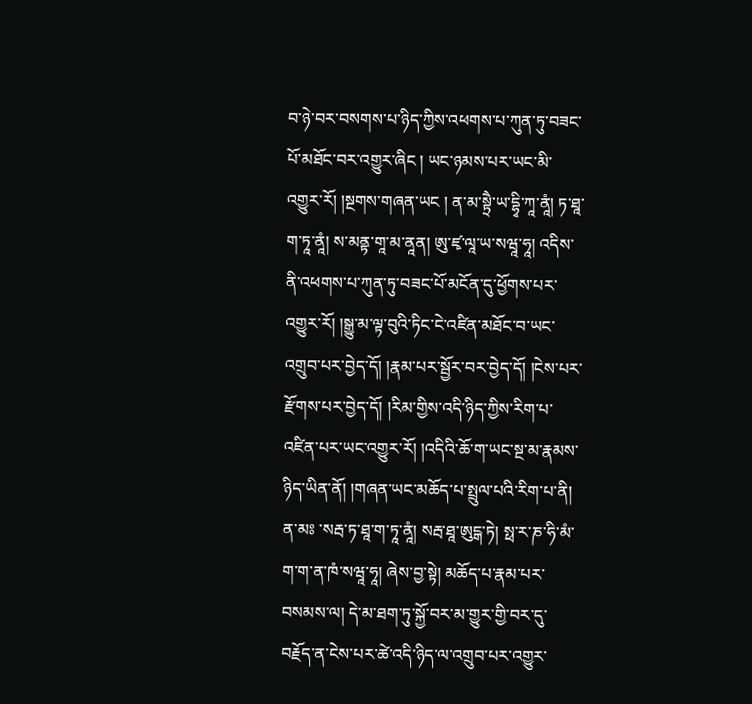བ་ཉེ་བར་བསགས་པ་ཉིད་ཀྱིས་འཕགས་པ་ཀུན་ཏུ་བཟང་པོ་མཐོང་བར་འགྱུར་ཞིང ། ཡང་ཉམས་པར་ཡང་མི་འགྱུར་རོ། །སྔགས་གཞན་ཡང ། ན་མ་སྟྲཻ་ཡ་དྷྭི་ཀཱ་ནཱཾ། ཏ་ཐཱ་ག་ཏཱ་ནཱཾ། ས་མནྟ་གཱ་མ་ནཱན། ཨུ་ཛྭ་ལཱ་ཡ་སཝཱ་ཧཱ། འདིས་ནི་འཕགས་པ་ཀུན་ཏུ་བཟང་པོ་མངོན་དུ་ཕྱོགས་པར་འགྱུར་རོ། །སྒྱུ་མ་ལྟ་བུའི་ཏིང་ངེ་འཛིན་མཐོང་བ་ཡང་འགྲུབ་པར་བྱེད་དོ། །རྣམ་པར་སྦྱོར་བར་བྱེད་དོ། །ངེས་པར་རྫོགས་པར་བྱེད་དོ། །རིམ་གྱིས་འདི་ཉིད་ཀྱིས་རིག་པ་འཛིན་པར་ཡང་འགྱུར་རོ། །འདིའི་ཆོ་ག་ཡང་སྔ་མ་རྣམས་ཉིད་ཡིན་ནོ། །གཞན་ཡང་མཆོད་པ་སྤྲུལ་པའི་རིག་པ་ནི། ན་མཿ ་སརྦ་ཏ་ཐཱ་ག་ཏཱ་ནཱཾ། སརྦ་ཐཱ་ཨུངྒ་ཏེ། སྥ་ར་ཎ་ཧི་མཾ་ག་ག་ན་ཁཾ་སཝཱ་ཧཱ། ཞེས་བྱ་སྟེ། མཆོད་པ་རྣམ་པར་བསམས་ལ། དེ་མ་ཐག་ཏུ་སྐྱོ་བར་མ་གྱུར་གྱི་བར་དུ་བརྗོད་ན་ངེས་པར་ཚེ་འདི་ཉིད་ལ་འགྲུབ་པར་འགྱུར་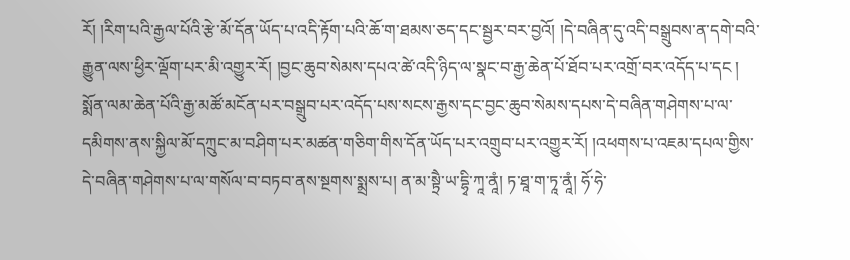རོ། །རིག་པའི་རྒྱལ་པོའི་རྩེ་མོ་དོན་ཡོད་པ་འདི་རྟོག་པའི་ཆོ་ག་ཐམས་ཅད་དང་སྦྱར་བར་བྱའོ། །དེ་བཞིན་དུ་འདི་བསྒྲུབས་ན་དགེ་བའི་རྒྱུན་ལས་ཕྱིར་ལྡོག་པར་མི་འགྱུར་རོ། །བྱང་ཆུབ་སེམས་དཔའ་ཚེ་འདི་ཉིད་ལ་སྣང་བ་རྒྱ་ཆེན་པོ་ཐོབ་པར་འགྲོ་བར་འདོད་པ་དང ། སྨོན་ལམ་ཆེན་པོའི་རྒྱ་མཚོ་མངོན་པར་བསྒྲུབ་པར་འདོད་པས་སངས་རྒྱས་དང་བྱང་ཆུབ་སེམས་དཔས་དེ་བཞིན་གཤེགས་པ་ལ་དམིགས་ནས་སྐྱིལ་མོ་དཀྲུང་མ་བཤིག་པར་མཚན་གཅིག་གིས་དོན་ཡོད་པར་འགྲུབ་པར་འགྱུར་རོ། །འཕགས་པ་འཇམ་དཔལ་གྱིས་དེ་བཞིན་གཤེགས་པ་ལ་གསོལ་བ་བཏབ་ནས་སྔགས་སྨྲས་པ། ན་མ་སྟྲཻ་ཡ་དྷྭི་ཀཱ་ནཱཾ། ཏ་ཐཱ་ག་ཏཱ་ནཱཾ། ཧོ་ཧེ་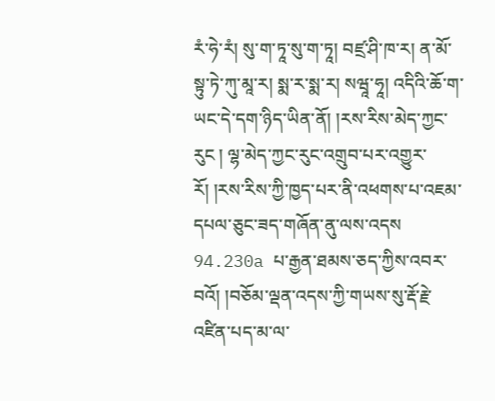རཾ་ཧེ་རཾ། སུ་ག་ཏཱ་སུ་ག་ཏཱ། བཛྲ་ཤི་ཁ་ར། ན་མོ་སྟུ་ཏེ་ཀུ་མཱ་ར། སྨ་ར་སྨ་ར། སཝཱ་ཧཱ། འདིའི་ཆོ་ག་ཡང་དེ་དག་ཉིད་ཡིན་ནོ། །རས་རིས་མེད་ཀྱང་རུང ། ལྷ་མེད་ཀྱང་རུང་འགྲུབ་པར་འགྱུར་རོ། །རས་རིས་ཀྱི་ཁྱད་པར་ནི་འཕགས་པ་འཇམ་དཔལ་ཅུང་ཟད་གཞོན་ནུ་ལས་འདས 94.230a པ་རྒྱན་ཐམས་ཅད་ཀྱིས་འབར་བའོ། །བཅོམ་ལྡན་འདས་ཀྱི་གཡས་སུ་རྡོ་རྗེ་འཛིན་པད་མ་ལ་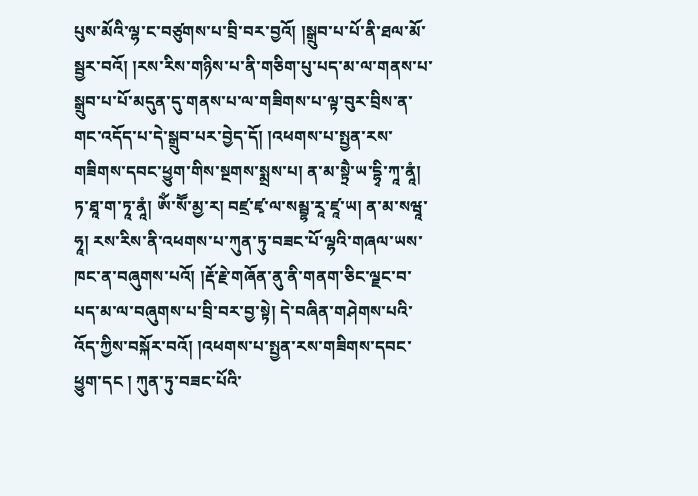པུས་མོའི་ལྷ་ང་བཙུགས་པ་བྲི་བར་བྱའོ། །སྒྲུབ་པ་པོ་ནི་ཐལ་མོ་སྦྱར་བའོ། །རས་རིས་གཉིས་པ་ནི་གཅིག་པུ་པད་མ་ལ་གནས་པ་སྒྲུབ་པ་པོ་མདུན་དུ་གནས་པ་ལ་གཟིགས་པ་ལྟ་བུར་བྲིས་ན་གང་འདོད་པ་དེ་སྒྲུབ་པར་བྱེད་དོ། །འཕགས་པ་སྤྱན་རས་གཟིགས་དབང་ཕྱུག་གིས་སྔགས་སྨྲས་པ། ན་མ་སྟྲཻ་ཡ་དྷྭི་ཀཱ་ནཱཾ། ཏ་ཐཱ་ག་ཏཱ་ནཱཾ། ཨོཾ་སཽ་མྱ་ར། བཛྲ་ཛྭ་ལ་སམྦྷ་རཱ་ཛཱ་ཡ། ན་མ་སཝཱ་ཧཱ། རས་རིས་ནི་འཕགས་པ་ཀུན་ཏུ་བཟང་པོ་ལྷའི་གཞལ་ཡས་ཁང་ན་བཞུགས་པའོ། །རྡོ་རྗེ་གཞོན་ནུ་ནི་གནག་ཅིང་ལྗང་བ་པད་མ་ལ་བཞུགས་པ་བྲི་བར་བྱ་སྟེ། དེ་བཞིན་གཤེགས་པའི་འོད་ཀྱིས་བསྐོར་བའོ། །འཕགས་པ་སྤྱན་རས་གཟིགས་དབང་ཕྱུག་དང ། ཀུན་ཏུ་བཟང་པོའི་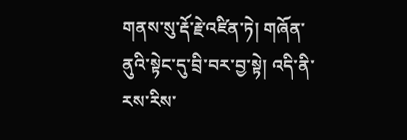གནས་སུ་རྡོ་རྗེ་འཛིན་ཏེ། གཞོན་ནུའི་སྟེང་དུ་བྲི་བར་བྱ་སྟེ། འདི་ནི་རས་རིས་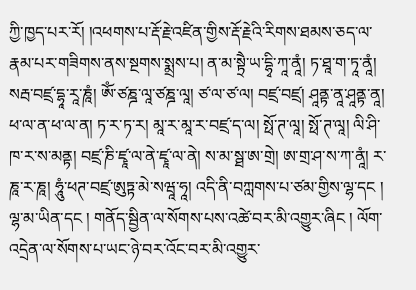ཀྱི་ཁྱད་པར་རོ། །འཕགས་པ་རྡོ་རྗེ་འཛིན་གྱིས་རྡོ་རྗེའི་རིགས་ཐམས་ཅད་ལ་རྣམ་པར་གཟིགས་ནས་སྔགས་སྨྲས་པ། ན་མ་སྟྲཻ་ཡ་དྷྭི་ཀཱ་ནཱཾ། ཏ་ཐཱ་ག་ཏཱ་ནཱཾ། སརྦ་བཛྲ་དྷཱ་རཱ་ཎཱཾ། ཨོཾ་ཙཎྜ་ལཱ་ཙཎྜ་ལཱ། ཙ་ལ་ཙ་ལ། བཛྲ་བཛྲ། ཤཱནྟ་ནཱ་ཤཱནྟ་ནཱ། ཕ་ལ་ན་ཕ་ལ་ན། ཏ་ར་ཏ་ར། མཱ་ར་མཱ་ར་བཛྲ་ད་ལ། སྥོ་ཊ་ལཱ། སྥོ་ཊ་ལཱ། ལི་ཤི་ཁ་ར་ས་མནྟ། བཛྲ་ཎི་ཛྭཱ་ལ་ནེ་ཛྭཱ་ལ་ནེ། ས་མ་སྠ་ཨ་གྲེ། ཨ་གྲ་ཤ་ས་ཀ་ནཱཾ། ར་ཎཱ་ར་ཎཱ། ཧཱུཾ་ཕཊ་བཛྲ་ཨུཏྟ་མེ་སཝཱ་ཧཱ། འདི་ནི་བཀླགས་པ་ཙམ་གྱིས་ལྷ་དང ། ལྷ་མ་ཡིན་དང ། གནོད་སྦྱིན་ལ་སོགས་པས་འཚེ་བར་མི་འགྱུར་ཞིང ། ལོག་འདྲེན་ལ་སོགས་པ་ཡང་ཉེ་བར་འོང་བར་མི་འགྱུར་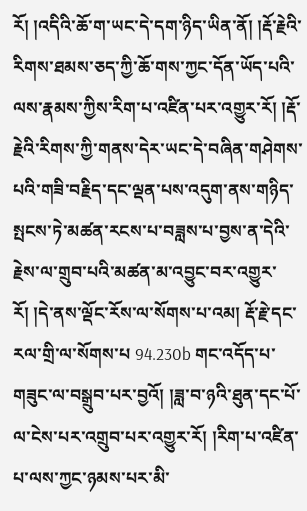རོ། །འདིའི་ཆོ་ག་ཡང་དེ་དག་ཉིད་ཡིན་ནོ། །རྡོ་རྗེའི་རིགས་ཐམས་ཅད་ཀྱི་ཆོ་གས་ཀྱང་དོན་ཡོད་པའི་ལས་རྣམས་ཀྱིས་རིག་པ་འཛིན་པར་འགྱུར་རོ། །རྡོ་རྗེའི་རིགས་ཀྱི་གནས་དེར་ཡང་དེ་བཞིན་གཤེགས་པའི་གཟི་བརྗིད་དང་ལྡན་པས་འདུག་ནས་གཉིད་སྤངས་ཏེ་མཚན་རངས་པ་བཟླས་པ་བྱས་ན་དེའི་རྗེས་ལ་གྲུབ་པའི་མཚན་མ་འབྱུང་བར་འགྱུར་རོ། །དེ་ནས་ལྡོང་རོས་ལ་སོགས་པ་འམ། རྡོ་རྗེ་དང་རལ་གྲི་ལ་སོགས་པ 94.230b གང་འདོད་པ་གཟུང་ལ་བསྒྲུབ་པར་བྱའོ། །ཟླ་བ་ཉའི་ཐུན་དང་པོ་ལ་ངེས་པར་འགྲུབ་པར་འགྱུར་རོ། །རིག་པ་འཛིན་པ་ལས་ཀྱང་ཉམས་པར་མི་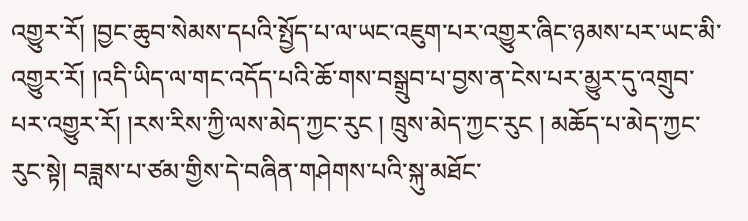འགྱུར་རོ། །བྱང་ཆུབ་སེམས་དཔའི་སྤྱོད་པ་ལ་ཡང་འཇུག་པར་འགྱུར་ཞིང་ཉམས་པར་ཡང་མི་འགྱུར་རོ། །འདི་ཡིད་ལ་གང་འདོད་པའི་ཆོ་གས་བསྒྲུབ་པ་བྱས་ན་ངེས་པར་མྱུར་དུ་འགྲུབ་པར་འགྱུར་རོ། །རས་རིས་ཀྱི་ལས་མེད་ཀྱང་རུང ། ཁྲུས་མེད་ཀྱང་རུང ། མཆོད་པ་མེད་ཀྱང་རུང་སྟེ། བཟླས་པ་ཙམ་གྱིས་དེ་བཞིན་གཤེགས་པའི་སྐུ་མཐོང་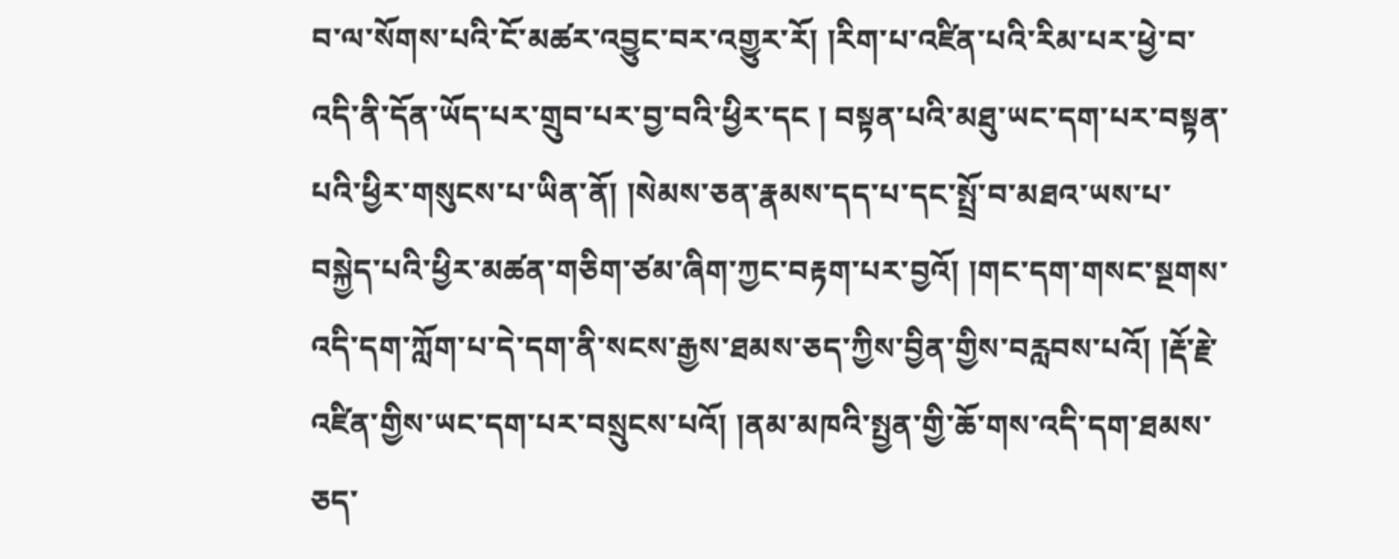བ་ལ་སོགས་པའི་ངོ་མཚར་འབྱུང་བར་འགྱུར་རོ། །རིག་པ་འཛིན་པའི་རིམ་པར་ཕྱེ་བ་འདི་ནི་དོན་ཡོད་པར་གྲུབ་པར་བྱ་བའི་ཕྱིར་དང ། བསྟན་པའི་མཐུ་ཡང་དག་པར་བསྟན་པའི་ཕྱིར་གསུངས་པ་ཡིན་ནོ། །སེམས་ཅན་རྣམས་དད་པ་དང་སྤྲོ་བ་མཐའ་ཡས་པ་བསྐྱེད་པའི་ཕྱིར་མཚན་གཅིག་ཙམ་ཞིག་ཀྱང་བརྟག་པར་བྱའོ། །གང་དག་གསང་སྔགས་འདི་དག་ཀློག་པ་དེ་དག་ནི་སངས་རྒྱས་ཐམས་ཅད་ཀྱིས་བྱིན་གྱིས་བརླབས་པའོ། །རྡོ་རྗེ་འཛིན་གྱིས་ཡང་དག་པར་བསྲུངས་པའོ། །ནམ་མཁའི་སྤྱན་གྱི་ཆོ་གས་འདི་དག་ཐམས་ཅད་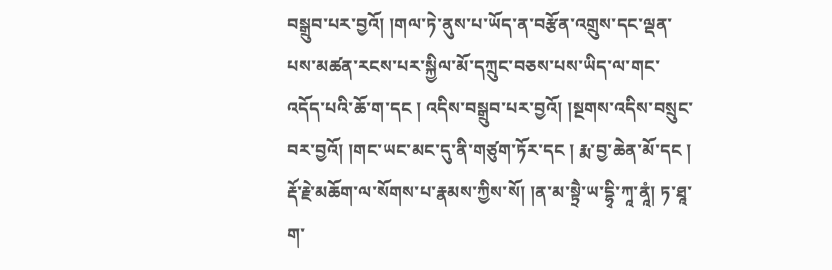བསྒྲུབ་པར་བྱའོ། །གལ་ཏེ་ནུས་པ་ཡོད་ན་བརྩོན་འགྲུས་དང་ལྡན་པས་མཚན་རངས་པར་སྐྱིལ་མོ་དཀྲུང་བཅས་པས་ཡིད་ལ་གང་འདོད་པའི་ཆོ་ག་དང ། འདིས་བསྒྲུབ་པར་བྱའོ། །སྔགས་འདིས་བསྲུང་བར་བྱའོ། །གང་ཡང་མང་དུ་ནི་གཙུག་ཏོར་དང ། རྨ་བྱ་ཆེན་མོ་དང ། རྡོ་རྗེ་མཆོག་ལ་སོགས་པ་རྣམས་ཀྱིས་སོ། །ན་མ་སྟྲཻ་ཡ་དྷྭི་ཀཱ་ནཱཾ། ཏ་ཐཱ་ག་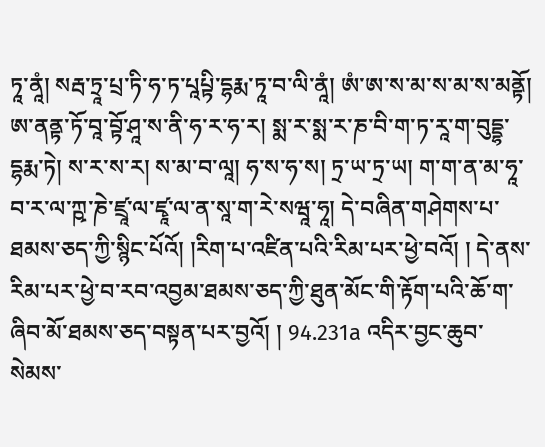ཏཱ་ནཱཾ། སརྦ་ཏྲཱ་པྲ་ཏི་ཧ་ཏ་པཱཔྟི་དྷརྨ་ཏཱ་བ་ལི་ནཱཾ། ཨཾ་ཨ་ས་མ་ས་མ་ས་མནྟོ། ཨ་ནནྟ་ཏོ་བཱ་བྟོ་ཤཱ་ས་ནི་ཧ་ར་ཧ་ར། སྨ་ར་སྨ་ར་ཎ་བི་ག་ཏ་རཱ་ག་བུདྡྷ་དྷརྨ་ཏེ། ས་ར་ས་ར། ས་མ་བ་ལཱ། ཧ་ས་ཧ་ས། ཏྲ་ཡ་ཏྲ་ཡ། ག་ག་ན་མ་ཧཱ་བ་ར་ལ་ཀྵ་ཎེ་ཛྲཱ་ལ་ཛྭཱ་ལ་ན་སཱ་ག་རེ་སཝཱ་ཧཱ། དེ་བཞིན་གཤེགས་པ་ཐམས་ཅད་ཀྱི་སྙིང་པོའོ། །རིག་པ་འཛིན་པའི་རིམ་པར་ཕྱེ་བའོ། ། དེ་ནས་རིམ་པར་ཕྱེ་བ་རབ་འབྱམ་ཐམས་ཅད་ཀྱི་ཐུན་མོང་གི་རྟོག་པའི་ཆོ་ག་ཞིབ་མོ་ཐམས་ཅད་བསྟན་པར་བྱའོ། ། 94.231a འདིར་བྱང་ཆུབ་སེམས་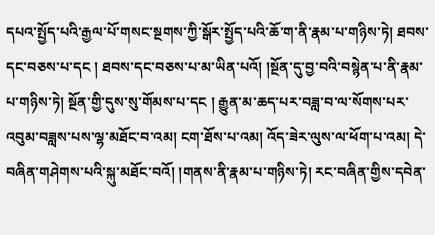དཔའ་སྤྱོད་པའི་རྒྱལ་པོ་གསང་སྔགས་ཀྱི་སྒོར་སྤྱོད་པའི་ཆོ་ག་ནི་རྣམ་པ་གཉིས་ཏེ། ཐབས་དང་བཅས་པ་དང ། ཐབས་དང་བཅས་པ་མ་ཡིན་པའོ། །སྔོན་དུ་བྱ་བའི་བསྙེན་པ་ནི་རྣམ་པ་གཉིས་ཏེ། སྔོན་གྱི་དུས་སུ་གོམས་པ་དང ། རྒྱུན་མ་ཆད་པར་བཟླ་བ་ལ་སོགས་པར་འབུམ་བཟླས་པས་ལྷ་མཐོང་བ་འམ། ངག་ཐོས་པ་འམ། འོད་ཟེར་ལུས་ལ་ཕོག་པ་འམ། དེ་བཞིན་གཤེགས་པའི་སྐུ་མཐོང་བའོ། །གནས་ནི་རྣམ་པ་གཉིས་ཏེ། རང་བཞིན་གྱིས་དབེན་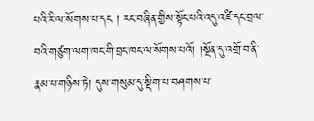པའི་རི་ལ་སོགས་པ་དང ། རང་བཞིན་གྱིས་སྟོང་པའི་འདུ་འཛི་དང་བྲལ་བའི་གཙུག་ལག་ཁང་གི་བྲང་ཁང་ལ་སོགས་པའོ། །སྔོན་དུ་འགྲོ་བ་ནི་རྣམ་པ་གཉིས་ཏེ། དུས་གསུམ་དུ་སྡིག་པ་བཤགས་པ་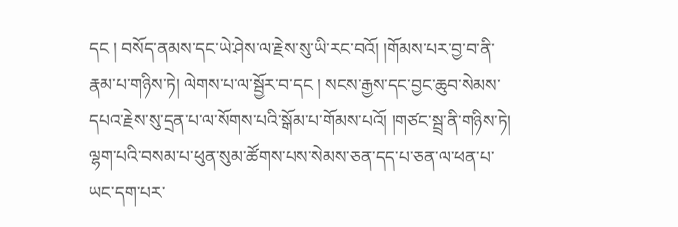དང ། བསོད་ནམས་དང་ཡེ་ཤེས་ལ་རྗེས་སུ་ཡི་རང་བའོ། །གོམས་པར་བྱ་བ་ནི་རྣམ་པ་གཉིས་ཏེ། ལེགས་པ་ལ་སྦྱོར་བ་དང ། སངས་རྒྱས་དང་བྱང་ཆུབ་སེམས་དཔའ་རྗེས་སུ་དྲན་པ་ལ་སོགས་པའི་སྒོམ་པ་གོམས་པའོ། །གཙང་སྦྲ་ནི་གཉིས་ཏེ། ལྷག་པའི་བསམ་པ་ཕུན་སུམ་ཚོགས་པས་སེམས་ཅན་དད་པ་ཅན་ལ་ཕན་པ་ཡང་དག་པར་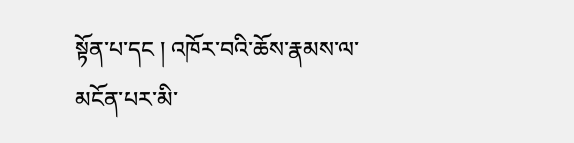སྟོན་པ་དང ། འཁོར་བའི་ཆོས་རྣམས་ལ་མངོན་པར་མི་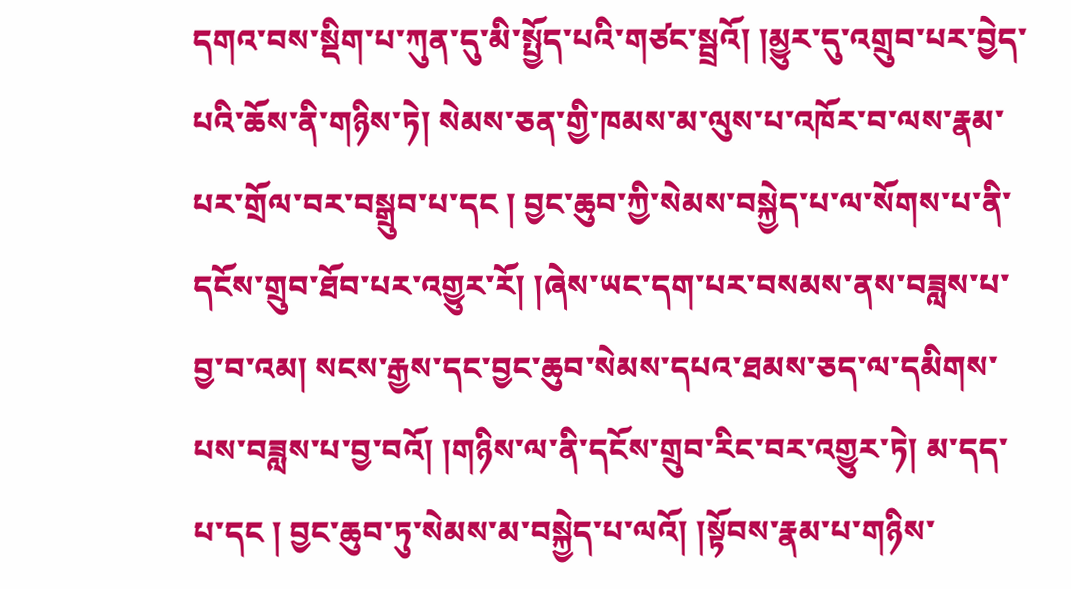དགའ་བས་སྡིག་པ་ཀུན་དུ་མི་སྤྱོད་པའི་གཙང་སྦྲའོ། །མྱུར་དུ་འགྲུབ་པར་བྱེད་པའི་ཆོས་ནི་གཉིས་ཏེ། སེམས་ཅན་གྱི་ཁམས་མ་ལུས་པ་འཁོར་བ་ལས་རྣམ་པར་གྲོལ་བར་བསྒྲུབ་པ་དང ། བྱང་ཆུབ་ཀྱི་སེམས་བསྐྱེད་པ་ལ་སོགས་པ་ནི་དངོས་གྲུབ་ཐོབ་པར་འགྱུར་རོ། །ཞེས་ཡང་དག་པར་བསམས་ནས་བཟླས་པ་བྱ་བ་འམ། སངས་རྒྱས་དང་བྱང་ཆུབ་སེམས་དཔའ་ཐམས་ཅད་ལ་དམིགས་པས་བཟླས་པ་བྱ་བའོ། །གཉིས་ལ་ནི་དངོས་གྲུབ་རིང་བར་འགྱུར་ཏེ། མ་དད་པ་དང ། བྱང་ཆུབ་ཏུ་སེམས་མ་བསྐྱེད་པ་ལའོ། །སྟོབས་རྣམ་པ་གཉིས་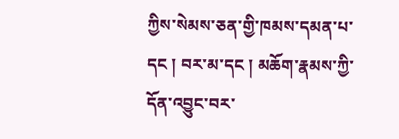ཀྱིས་སེམས་ཅན་གྱི་ཁམས་དམན་པ་དང ། བར་མ་དང ། མཆོག་རྣམས་ཀྱི་དོན་འབྱུང་བར་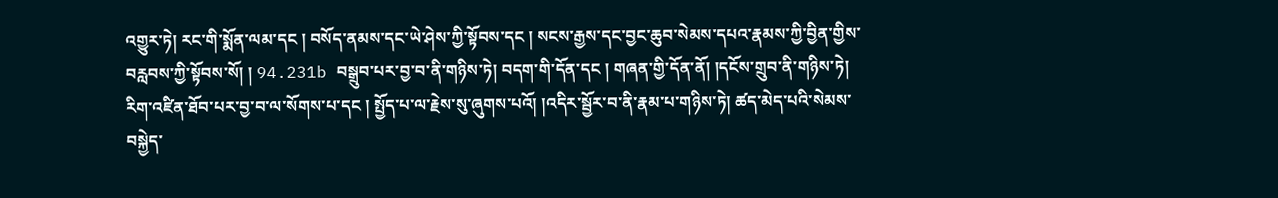འགྱུར་ཏེ། རང་གི་སྨོན་ལམ་དང ། བསོད་ནམས་དང་ཡེ་ཤེས་ཀྱི་སྟོབས་དང ། སངས་རྒྱས་དང་བྱང་ཆུབ་སེམས་དཔའ་རྣམས་ཀྱི་བྱིན་གྱིས་བརླབས་ཀྱི་སྟོབས་སོ། ། 94.231b བསྒྲུབ་པར་བྱ་བ་ནི་གཉིས་ཏེ། བདག་གི་དོན་དང ། གཞན་གྱི་དོན་ནོ། །དངོས་གྲུབ་ནི་གཉིས་ཏེ། རིག་འཛིན་ཐོབ་པར་བྱ་བ་ལ་སོགས་པ་དང ། སྤྱོད་པ་ལ་རྗེས་སུ་ཞུགས་པའོ། །འདིར་སྦྱོར་བ་ནི་རྣམ་པ་གཉིས་ཏེ། ཚད་མེད་པའི་སེམས་བསྐྱེད་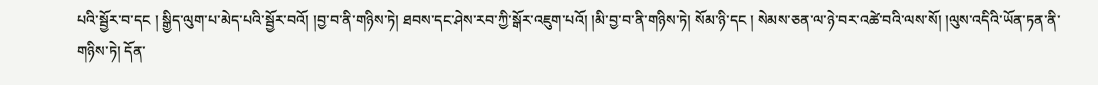པའི་སྦྱོར་བ་དང ། སྒྱིད་ལུག་པ་མེད་པའི་སྦྱོར་བའོ། །བྱ་བ་ནི་གཉིས་ཏེ། ཐབས་དང་ཤེས་རབ་ཀྱི་སྒོར་འཇུག་པའོ། །མི་བྱ་བ་ནི་གཉིས་ཏེ། སོམ་ཉི་དང ། སེམས་ཅན་ལ་ཉེ་བར་འཚེ་བའི་ལས་སོ། །ལུས་འདིའི་ཡོན་ཏན་ནི་གཉིས་ཏེ། དོན་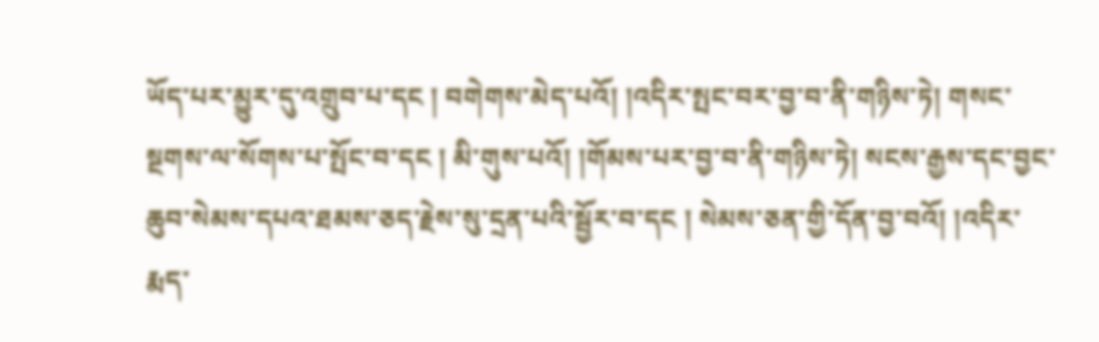ཡོད་པར་མྱུར་དུ་འགྲུབ་པ་དང ། བགེགས་མེད་པའོ། །འདིར་སྤང་བར་བྱ་བ་ནི་གཉིས་ཏེ། གསང་སྔགས་ལ་སོགས་པ་སྤོང་བ་དང ། མི་གུས་པའོ། །གོམས་པར་བྱ་བ་ནི་གཉིས་ཏེ། སངས་རྒྱས་དང་བྱང་ཆུབ་སེམས་དཔའ་ཐམས་ཅད་རྗེས་སུ་དྲན་པའི་སྦྱོར་བ་དང ། སེམས་ཅན་གྱི་དོན་བྱ་བའོ། །འདིར་རྨད་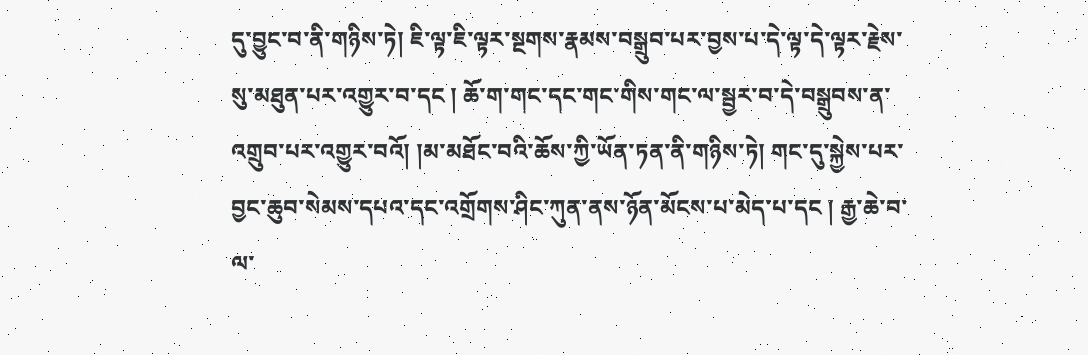དུ་བྱུང་བ་ནི་གཉིས་ཏེ། ཇི་ལྟ་ཇི་ལྟར་སྔགས་རྣམས་བསྒྲུབ་པར་བྱས་པ་དེ་ལྟ་དེ་ལྟར་རྗེས་སུ་མཐུན་པར་འགྱུར་བ་དང ། ཆོ་ག་གང་དང་གང་གིས་གང་ལ་སྦྱར་བ་དེ་བསྒྲུབས་ན་འགྲུབ་པར་འགྱུར་བའོ། །མ་མཐོང་བའི་ཆོས་ཀྱི་ཡོན་ཏན་ནི་གཉིས་ཏེ། གང་དུ་སྐྱེས་པར་བྱང་ཆུབ་སེམས་དཔའ་དང་འགྲོགས་ཤིང་ཀུན་ནས་ཉོན་མོངས་པ་མེད་པ་དང ། རྒྱ་ཆེ་བ་ལ་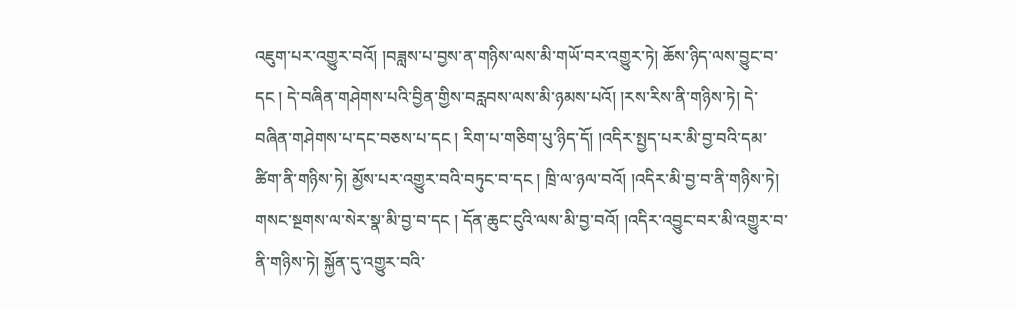འཇུག་པར་འགྱུར་བའོ། །བཟླས་པ་བྱས་ན་གཉིས་ལས་མི་གཡོ་བར་འགྱུར་ཏེ། ཆོས་ཉིད་ལས་བྱུང་བ་དང ། དེ་བཞིན་གཤེགས་པའི་བྱིན་གྱིས་བརླབས་ལས་མི་ཉམས་པའོ། །རས་རིས་ནི་གཉིས་ཏེ། དེ་བཞིན་གཤེགས་པ་དང་བཅས་པ་དང ། རིག་པ་གཅིག་པུ་ཉིད་དོ། །འདིར་སྤྱད་པར་མི་བྱ་བའི་དམ་ཚིག་ནི་གཉིས་ཏེ། མྱོས་པར་འགྱུར་བའི་བཏུང་བ་དང ། ཁྲི་ལ་ཉལ་བའོ། །འདིར་མི་བྱ་བ་ནི་གཉིས་ཏེ། གསང་སྔགས་ལ་སེར་སྣ་མི་བྱ་བ་དང ། དོན་ཆུང་ངུའི་ལས་མི་བྱ་བའོ། །འདིར་འབྱུང་བར་མི་འགྱུར་བ་ནི་གཉིས་ཏེ། སྐྱོན་དུ་འགྱུར་བའི་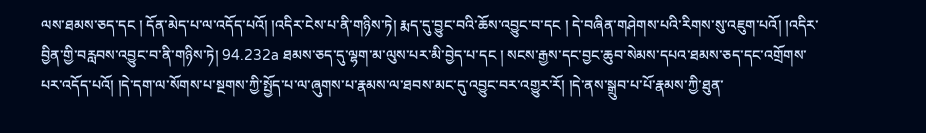ལས་ཐམས་ཅད་དང ། དོན་མེད་པ་ལ་འདོད་པའོ། །འདིར་ངེས་པ་ནི་གཉིས་ཏེ། རྨད་དུ་བྱུང་བའི་ཆོས་འབྱུང་བ་དང ། དེ་བཞིན་གཤེགས་པའི་རིགས་སུ་འཇུག་པའོ། །འདིར་བྱིན་གྱི་བརླབས་འབྱུང་བ་ནི་གཉིས་ཏེ། 94.232a ཐམས་ཅད་དུ་ལྷག་མ་ལུས་པར་མི་བྱེད་པ་དང ། སངས་རྒྱས་དང་བྱང་ཆུབ་སེམས་དཔའ་ཐམས་ཅད་དང་འགྲོགས་པར་འདོད་པའོ། །དེ་དག་ལ་སོགས་པ་སྔགས་ཀྱི་སྤྱོད་པ་ལ་ཞུགས་པ་རྣམས་ལ་ཐབས་མང་དུ་འབྱུང་བར་འགྱུར་རོ། །དེ་ནས་སྒྲུབ་པ་པོ་རྣམས་ཀྱི་ཐུན་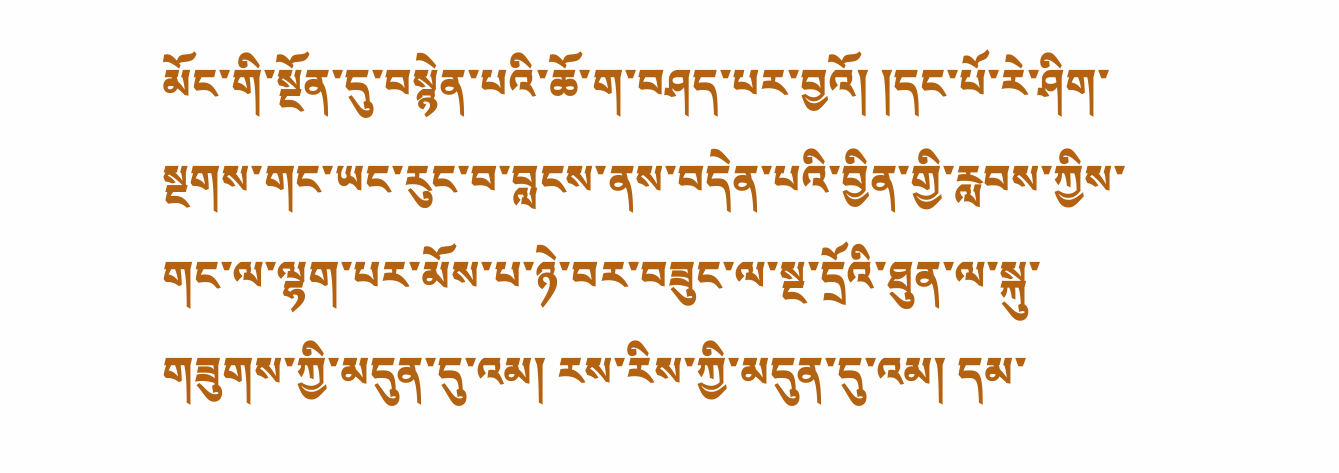མོང་གི་སྔོན་དུ་བསྙེན་པའི་ཆོ་ག་བཤད་པར་བྱའོ། །དང་པོ་རེ་ཤིག་སྔགས་གང་ཡང་རུང་བ་བླངས་ནས་བདེན་པའི་བྱིན་གྱི་རླབས་ཀྱིས་གང་ལ་ལྷག་པར་མོས་པ་ཉེ་བར་བཟུང་ལ་སྔ་དྲོའི་ཐུན་ལ་སྐུ་གཟུགས་ཀྱི་མདུན་དུ་འམ། རས་རིས་ཀྱི་མདུན་དུ་འམ། དམ་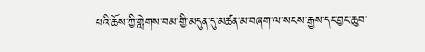པའི་ཆོས་ཀྱི་གླེགས་བམ་གྱི་མདུན་དུ་མཚན་མ་བཞག་ལ་སངས་རྒྱས་དང་བྱང་ཆུབ་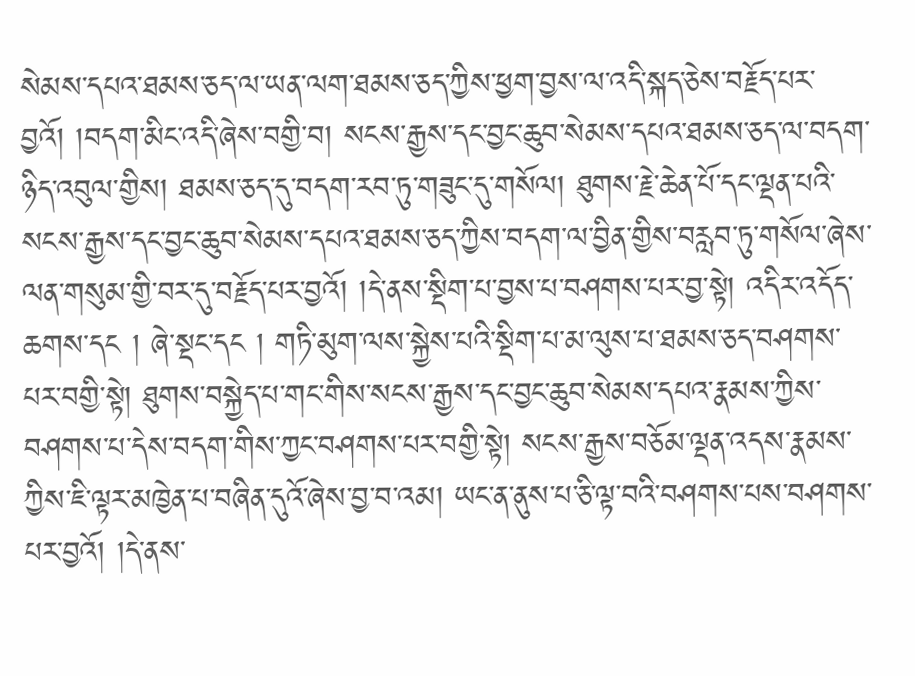སེམས་དཔའ་ཐམས་ཅད་ལ་ཡན་ལག་ཐམས་ཅད་ཀྱིས་ཕྱག་བྱས་ལ་འདི་སྐད་ཅེས་བརྗོད་པར་བྱའོ། །བདག་མིང་འདི་ཞེས་བགྱི་བ། སངས་རྒྱས་དང་བྱང་ཆུབ་སེམས་དཔའ་ཐམས་ཅད་ལ་བདག་ཉིད་འབུལ་གྱིས། ཐམས་ཅད་དུ་བདག་རབ་ཏུ་གཟུང་དུ་གསོལ། ཐུགས་རྗེ་ཆེན་པོ་དང་ལྡན་པའི་སངས་རྒྱས་དང་བྱང་ཆུབ་སེམས་དཔའ་ཐམས་ཅད་ཀྱིས་བདག་ལ་བྱིན་གྱིས་བརླབ་ཏུ་གསོལ་ཞེས་ལན་གསུམ་གྱི་བར་དུ་བརྗོད་པར་བྱའོ། །དེ་ནས་སྡིག་པ་བྱས་པ་བཤགས་པར་བྱ་སྟེ། འདིར་འདོད་ཆགས་དང ། ཞེ་སྡང་དང ། གཏི་མུག་ལས་སྐྱེས་པའི་སྡིག་པ་མ་ལུས་པ་ཐམས་ཅད་བཤགས་པར་བགྱི་སྟེ། ཐུགས་བསྐྱེད་པ་གང་གིས་སངས་རྒྱས་དང་བྱང་ཆུབ་སེམས་དཔའ་རྣམས་ཀྱིས་བཤགས་པ་དེས་བདག་གིས་ཀྱང་བཤགས་པར་བགྱི་སྟེ། སངས་རྒྱས་བཅོམ་ལྡན་འདས་རྣམས་ཀྱིས་ཇི་ལྟར་མཁྱེན་པ་བཞིན་དུའོ་ཞེས་བྱ་བ་འམ། ཡང་ན་ནུས་པ་ཅི་ལྟ་བའི་བཤགས་པས་བཤགས་པར་བྱའོ། །དེ་ནས་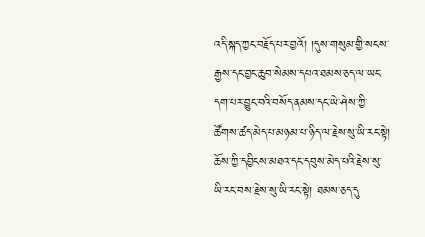འདི་སྐད་ཀྱང་བརྗོད་པར་བྱའོ། །དུས་གསུམ་གྱི་སངས་རྒྱས་དང་བྱང་ཆུབ་སེམས་དཔའ་ཐམས་ཅད་ལ་ཡང་དག་པར་བྱུང་བའི་བསོད་ནམས་དང་ཡེ་ཤེས་ཀྱི་ཚོགས་ཚད་མེད་པ་མཉམ་པ་ཉིད་ལ་རྗེས་སུ་ཡི་རང་སྟེ། ཆོས་ཀྱི་དབྱིངས་མཐའ་དང་དབུས་མེད་པའི་རྗེས་སུ་ཡི་རང་བས་རྗེས་སུ་ཡི་རང་སྟེ། ཐམས་ཅད་དུ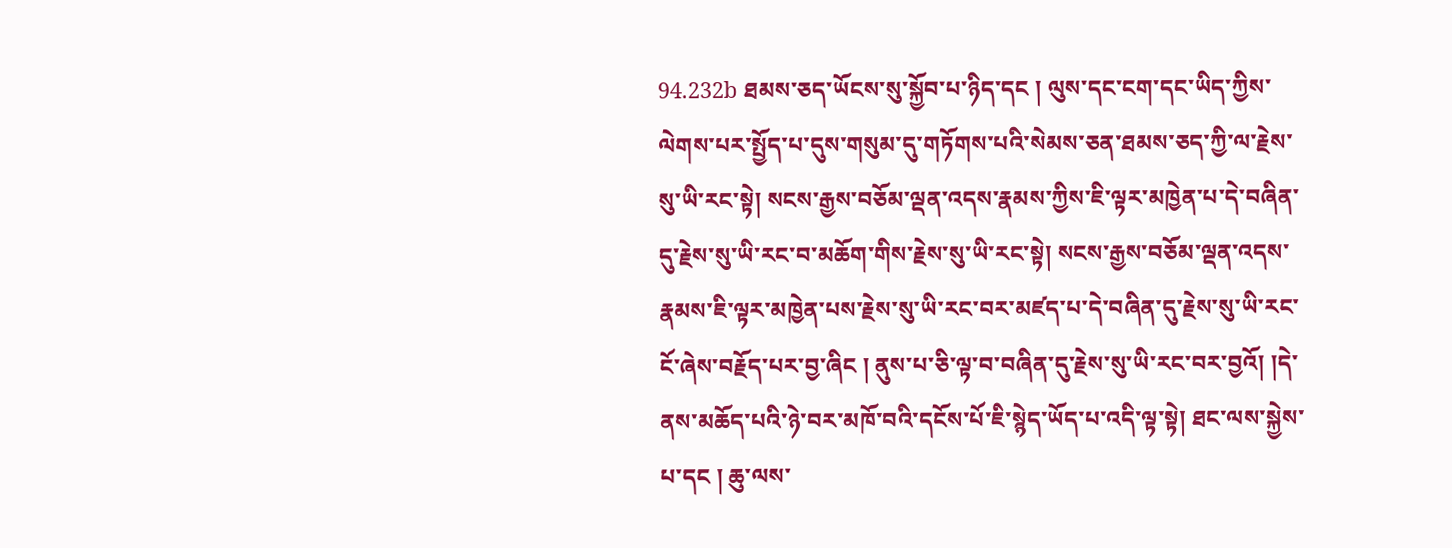94.232b ཐམས་ཅད་ཡོངས་སུ་སྐྱོབ་པ་ཉིད་དང ། ལུས་དང་ངག་དང་ཡིད་ཀྱིས་ལེགས་པར་སྤྱོད་པ་དུས་གསུམ་དུ་གཏོགས་པའི་སེམས་ཅན་ཐམས་ཅད་ཀྱི་ལ་རྗེས་སུ་ཡི་རང་སྟེ། སངས་རྒྱས་བཅོམ་ལྡན་འདས་རྣམས་ཀྱིས་ཇི་ལྟར་མཁྱེན་པ་དེ་བཞིན་དུ་རྗེས་སུ་ཡི་རང་བ་མཆོག་གིས་རྗེས་སུ་ཡི་རང་སྟེ། སངས་རྒྱས་བཅོམ་ལྡན་འདས་རྣམས་ཇི་ལྟར་མཁྱེན་པས་རྗེས་སུ་ཡི་རང་བར་མཛད་པ་དེ་བཞིན་དུ་རྗེས་སུ་ཡི་རང་ངོ་ཞེས་བརྗོད་པར་བྱ་ཞིང ། ནུས་པ་ཅི་ལྟ་བ་བཞིན་དུ་རྗེས་སུ་ཡི་རང་བར་བྱའོ། །དེ་ནས་མཆོད་པའི་ཉེ་བར་མཁོ་བའི་དངོས་པོ་ཇི་སྙེད་ཡོད་པ་འདི་ལྟ་སྟེ། ཐང་ལས་སྐྱེས་པ་དང ། ཆུ་ལས་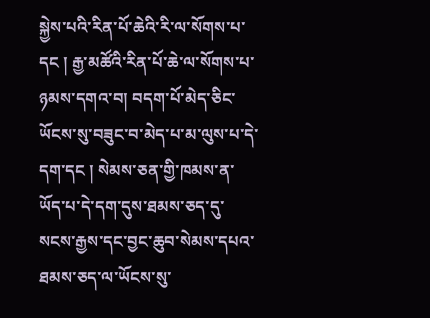སྐྱེས་པའི་རིན་པོ་ཆེའི་རི་ལ་སོགས་པ་དང ། རྒྱ་མཚོའི་རིན་པོ་ཆེ་ལ་སོགས་པ་ཉམས་དགའ་བ། བདག་པོ་མེད་ཅིང་ཡོངས་སུ་བཟུང་བ་མེད་པ་མ་ལུས་པ་དེ་དག་དང ། སེམས་ཅན་གྱི་ཁམས་ན་ཡོད་པ་དེ་དག་དུས་ཐམས་ཅད་དུ་སངས་རྒྱས་དང་བྱང་ཆུབ་སེམས་དཔའ་ཐམས་ཅད་ལ་ཡོངས་སུ་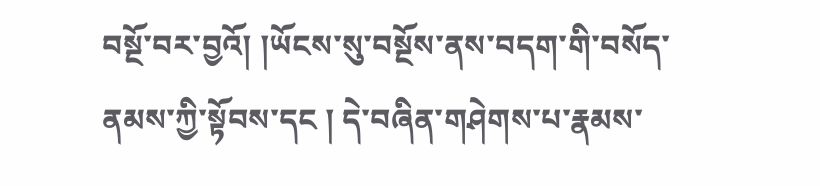བསྔོ་བར་བྱའོ། །ཡོངས་སུ་བསྔོས་ནས་བདག་གི་བསོད་ནམས་ཀྱི་སྟོབས་དང ། དེ་བཞིན་གཤེགས་པ་རྣམས་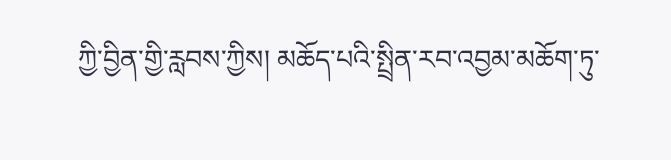ཀྱི་བྱིན་གྱི་རླབས་ཀྱིས། མཆོད་པའི་སྤྲིན་རབ་འབྱམ་མཆོག་ཏུ་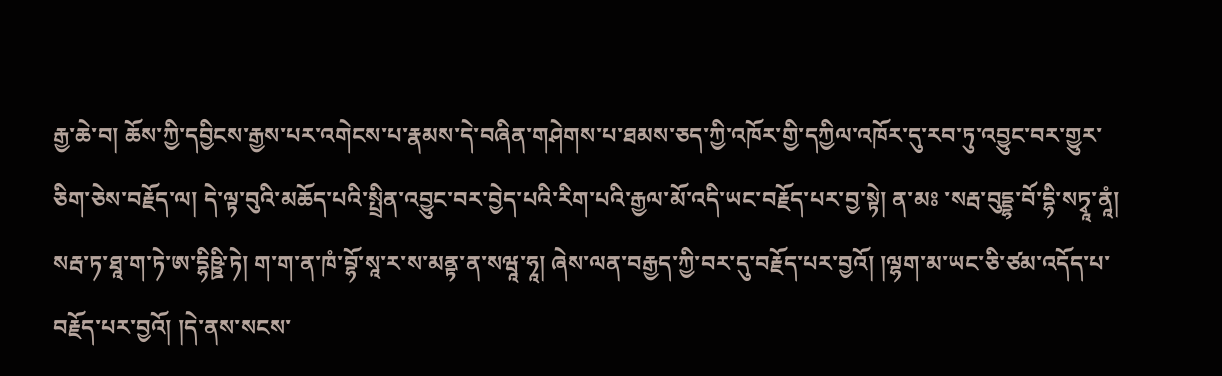རྒྱ་ཆེ་བ། ཆོས་ཀྱི་དབྱིངས་རྒྱས་པར་འགེངས་པ་རྣམས་དེ་བཞིན་གཤེགས་པ་ཐམས་ཅད་ཀྱི་འཁོར་གྱི་དཀྱིལ་འཁོར་དུ་རབ་ཏུ་འབྱུང་བར་གྱུར་ཅིག་ཅེས་བརྗོད་ལ། དེ་ལྟ་བུའི་མཆོད་པའི་སྤྲིན་འབྱུང་བར་བྱེད་པའི་རིག་པའི་རྒྱལ་མོ་འདི་ཡང་བརྗོད་པར་བྱ་སྟེ། ན་མཿ ་སརྦ་བུདྡྷ་བོ་དྷི་སཏྭཱ་ནཱཾ། སརྦ་ཏ་ཐཱ་ག་ཏེ་ཨ་དྷིཥྛི་ཏེ། ག་ག་ན་ཁཾ་བྷོ་སཱ་ར་ས་མནྟ་ན་སཝཱ་ཧཱ། ཞེས་ལན་བརྒྱད་ཀྱི་བར་དུ་བརྗོད་པར་བྱའོ། །ལྷག་མ་ཡང་ཅི་ཙམ་འདོད་པ་བརྗོད་པར་བྱའོ། །དེ་ནས་སངས་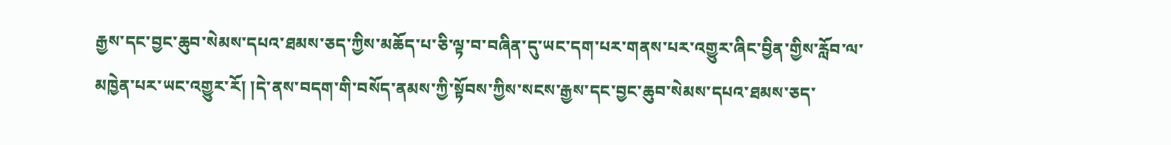རྒྱས་དང་བྱང་ཆུབ་སེམས་དཔའ་ཐམས་ཅད་ཀྱིས་མཆོད་པ་ཅི་ལྟ་བ་བཞིན་དུ་ཡང་དག་པར་གནས་པར་འགྱུར་ཞིང་བྱིན་གྱིས་རློབ་ལ་མཁྱེན་པར་ཡང་འགྱུར་རོ། །དེ་ནས་བདག་གི་བསོད་ནམས་ཀྱི་སྟོབས་ཀྱིས་སངས་རྒྱས་དང་བྱང་ཆུབ་སེམས་དཔའ་ཐམས་ཅད་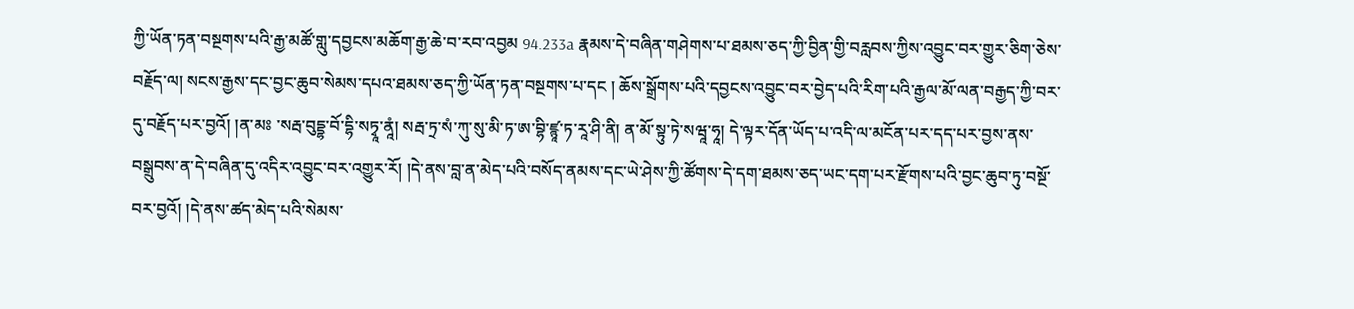ཀྱི་ཡོན་ཏན་བསྔགས་པའི་རྒྱ་མཚོ་གླུ་དབྱངས་མཆོག་རྒྱ་ཆེ་བ་རབ་འབྱམ 94.233a རྣམས་དེ་བཞིན་གཤེགས་པ་ཐམས་ཅད་ཀྱི་བྱིན་གྱི་བརླབས་ཀྱིས་འབྱུང་བར་གྱུར་ཅིག་ཅེས་བརྗོད་ལ། སངས་རྒྱས་དང་བྱང་ཆུབ་སེམས་དཔའ་ཐམས་ཅད་ཀྱི་ཡོན་ཏན་བསྔགས་པ་དང ། ཆོས་སྒྲོགས་པའི་དབྱངས་འབྱུང་བར་བྱེད་པའི་རིག་པའི་རྒྱལ་མོ་ལན་བརྒྱད་ཀྱི་བར་དུ་བརྗོད་པར་བྱའོ། །ན་མཿ ་སརྦ་བུདྡྷ་བོ་དྷི་སཏྭཱ་ནཱཾ། སརྦ་ཏྲ་སཾ་ཀུ་སུ་མི་ཏ་ཨ་བྷི་ཛྙཱ་ཏ་རཱ་ཤི་ནི། ན་མོ་སྟུ་ཏེ་སཝཱ་ཧཱ། དེ་ལྟར་དོན་ཡོད་པ་འདི་ལ་མངོན་པར་དད་པར་བྱས་ནས་བསྒྲུབས་ན་དེ་བཞིན་དུ་འདིར་འབྱུང་བར་འགྱུར་རོ། །དེ་ནས་བླ་ན་མེད་པའི་བསོད་ནམས་དང་ཡེ་ཤེས་ཀྱི་ཚོགས་དེ་དག་ཐམས་ཅད་ཡང་དག་པར་རྫོགས་པའི་བྱང་ཆུབ་ཏུ་བསྔོ་བར་བྱའོ། །དེ་ནས་ཚད་མེད་པའི་སེམས་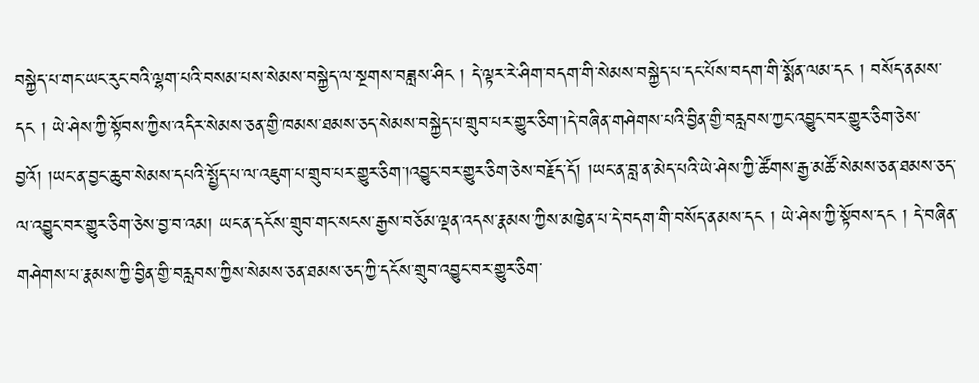བསྐྱེད་པ་གང་ཡང་རུང་བའི་ལྷག་པའི་བསམ་པས་སེམས་བསྐྱེད་ལ་སྔགས་བཟླས་ཤིང ། དེ་ལྟར་རེ་ཤིག་བདག་གི་སེམས་བསྐྱེད་པ་དང་པོས་བདག་གི་སྨོན་ལམ་དང ། བསོད་ནམས་དང ། ཡེ་ཤེས་ཀྱི་སྟོབས་ཀྱིས་འདིར་སེམས་ཅན་གྱི་ཁམས་ཐམས་ཅད་སེམས་བསྐྱེད་པ་གྲུབ་པར་གྱུར་ཅིག་།དེ་བཞིན་གཤེགས་པའི་བྱིན་གྱི་བརླབས་ཀྱང་འབྱུང་བར་གྱུར་ཅིག་ཅེས་བྱའོ། །ཡང་ན་བྱང་ཆུབ་སེམས་དཔའི་སྤྱོད་པ་ལ་འཇུག་པ་གྲུབ་པར་གྱུར་ཅིག་།འབྱུང་བར་གྱུར་ཅིག་ཅེས་བརྗོད་དོ། །ཡང་ན་བླ་ན་མེད་པའི་ཡེ་ཤེས་ཀྱི་ཚོགས་རྒྱ་མཚོ་སེམས་ཅན་ཐམས་ཅད་ལ་འབྱུང་བར་གྱུར་ཅིག་ཅེས་བྱ་བ་འམ། ཡང་ན་དངོས་གྲུབ་གང་སངས་རྒྱས་བཅོམ་ལྡན་འདས་རྣམས་ཀྱིས་མཁྱེན་པ་དེ་བདག་གི་བསོད་ནམས་དང ། ཡེ་ཤེས་ཀྱི་སྟོབས་དང ། དེ་བཞིན་གཤེགས་པ་རྣམས་ཀྱི་བྱིན་གྱི་བརླབས་ཀྱིས་སེམས་ཅན་ཐམས་ཅད་ཀྱི་དངོས་གྲུབ་འབྱུང་བར་གྱུར་ཅིག་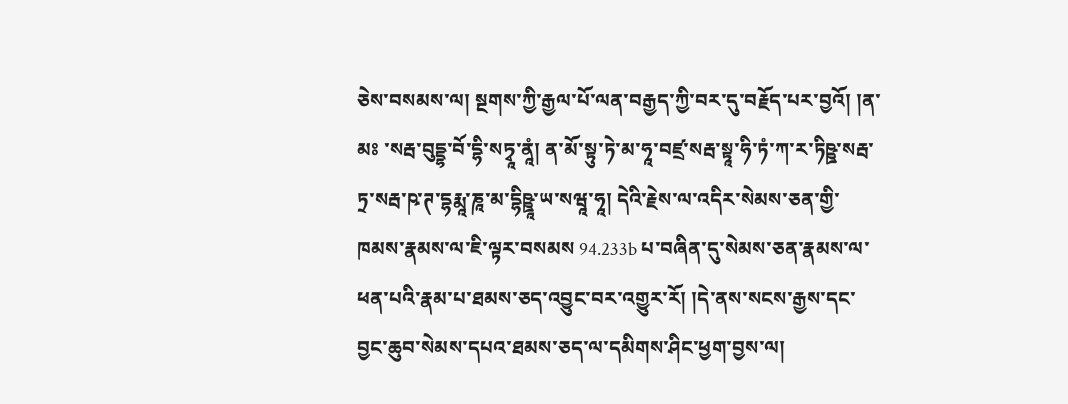ཅེས་བསམས་ལ། སྔགས་ཀྱི་རྒྱལ་པོ་ལན་བརྒྱད་ཀྱི་བར་དུ་བརྗོད་པར་བྱའོ། །ན་མཿ ་སརྦ་བུདྡྷ་བོ་དྷི་སཏྭཱ་ནཱཾ། ན་མོ་སྟུ་ཏེ་མ་ཧཱ་བཛྲ་སརྦ་སྟཱ་ཧི་ཏཾ་ཀ་ར་ཏིཥྛ་སརྦ་ཏྲ་སརྦ་ཥ་ཊ་དྷརྨཱ་ཎཱ་མ་དྷིཥྛཱ་ཡ་སཝཱ་ཧཱ། དེའི་རྗེས་ལ་འདིར་སེམས་ཅན་གྱི་ཁམས་རྣམས་ལ་ཇི་ལྟར་བསམས 94.233b པ་བཞིན་དུ་སེམས་ཅན་རྣམས་ལ་ཕན་པའི་རྣམ་པ་ཐམས་ཅད་འབྱུང་བར་འགྱུར་རོ། །དེ་ནས་སངས་རྒྱས་དང་བྱང་ཆུབ་སེམས་དཔའ་ཐམས་ཅད་ལ་དམིགས་ཤིང་ཕྱག་བྱས་ལ།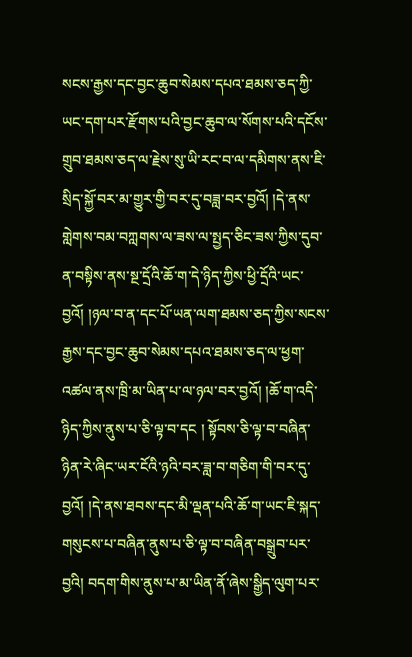སངས་རྒྱས་དང་བྱང་ཆུབ་སེམས་དཔའ་ཐམས་ཅད་ཀྱི་ཡང་དག་པར་རྫོགས་པའི་བྱང་ཆུབ་ལ་སོགས་པའི་དངོས་གྲུབ་ཐམས་ཅད་ལ་རྗེས་སུ་ཡི་རང་བ་ལ་དམིགས་ནས་ཇི་སྲིད་སྐྱོ་བར་མ་གྱུར་གྱི་བར་དུ་བཟླ་བར་བྱའོ། །དེ་ནས་གླེགས་བམ་བཀླགས་ལ་ཟས་ལ་སྤྱད་ཅིང་ཟས་ཀྱིས་དུབ་ན་བསྟིས་ནས་སྔ་དྲོའི་ཆོ་ག་དེ་ཉིད་ཀྱིས་ཕྱི་དྲོའི་ཡང་བྱའོ། །ཉལ་བ་ན་དང་པོ་ཡན་ལག་ཐམས་ཅད་ཀྱིས་སངས་རྒྱས་དང་བྱང་ཆུབ་སེམས་དཔའ་ཐམས་ཅད་ལ་ཕྱག་འཚལ་ནས་ཁྲི་མ་ཡིན་པ་ལ་ཉལ་བར་བྱའོ། །ཆོ་ག་འདི་ཉིད་ཀྱིས་ནུས་པ་ཅི་ལྟ་བ་དང ། སྟོབས་ཅི་ལྟ་བ་བཞིན་ཉིན་རེ་ཞིང་ཡར་ངོའི་ཉའི་བར་ཟླ་བ་གཅིག་གི་བར་དུ་བྱའོ། །དེ་ནས་ཐབས་དང་མི་ལྡན་པའི་ཆོ་ག་ཡང་ཇི་སྐད་གསུངས་པ་བཞིན་ནུས་པ་ཅི་ལྟ་བ་བཞིན་བསྒྲུབ་པར་བྱའི། བདག་གིས་ནུས་པ་མ་ཡིན་ནོ་ཞེས་སྒྱིད་ལུག་པར་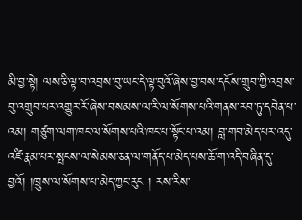མི་བྱ་སྟེ། ལས་ཅི་ལྟ་བ་འབྲས་བུ་ཡང་དེ་ལྟ་བུའོ་ཞེས་བྱ་བས་དངོས་གྲུབ་ཀྱི་འབྲས་བུ་འགྲུབ་པར་འགྱུར་རོ་ཞེས་བསམས་ལ་རི་ལ་སོགས་པའི་གནས་རབ་ཏུ་དབེན་པ་འམ། གཙུག་ལག་ཁང་ལ་སོགས་པའི་ཁང་པ་སྟོང་པ་འམ། བླ་གབ་མེད་པར་འདུ་འཛི་རྣམ་པར་སྤངས་ལ་སེམས་ཅན་ལ་གནོད་པ་མེད་པས་ཆོ་ག་འདི་བཞིན་དུ་བྱའོ། །ཁྲུས་ལ་སོགས་པ་མེད་ཀྱང་རུང ། རས་རིས་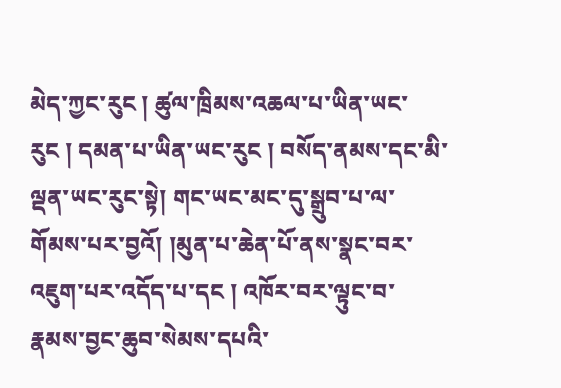མེད་ཀྱང་རུང ། ཚུལ་ཁྲིམས་འཆལ་པ་ཡིན་ཡང་རུང ། དམན་པ་ཡིན་ཡང་རུང ། བསོད་ནམས་དང་མི་ལྡན་ཡང་རུང་སྟེ། གང་ཡང་མང་དུ་སྒྲུབ་པ་ལ་གོམས་པར་བྱའོ། །མུན་པ་ཆེན་པོ་ནས་སྣང་བར་འཇུག་པར་འདོད་པ་དང ། འཁོར་བར་ལྟུང་བ་རྣམས་བྱང་ཆུབ་སེམས་དཔའི་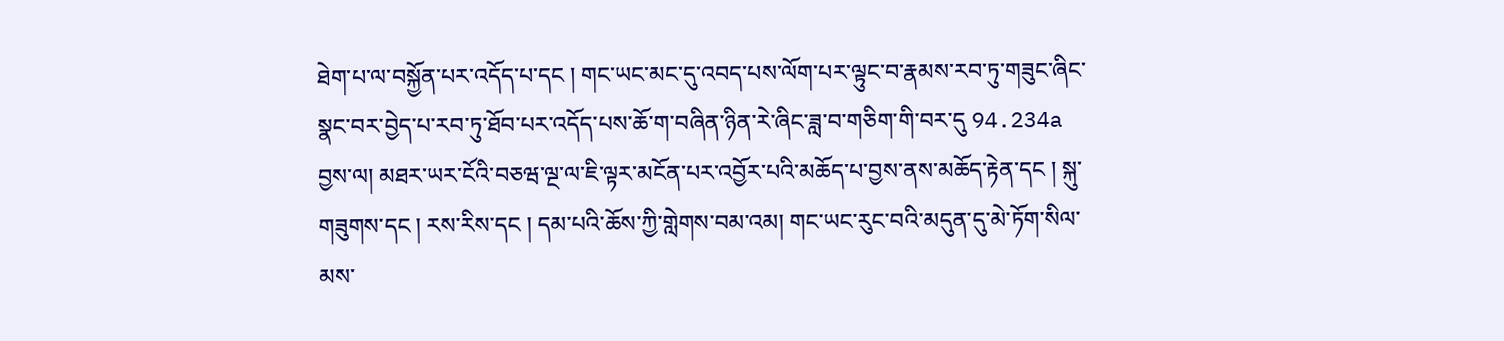ཐེག་པ་ལ་བསྐྱོན་པར་འདོད་པ་དང ། གང་ཡང་མང་དུ་འབད་པས་ལོག་པར་ལྟུང་བ་རྣམས་རབ་ཏུ་གཟུང་ཞིང་སྣང་བར་བྱེད་པ་རབ་ཏུ་ཐོབ་པར་འདོད་པས་ཆོ་ག་བཞིན་ཉིན་རེ་ཞིང་ཟླ་བ་གཅིག་གི་བར་དུ 94.234a བྱས་ལ། མཐར་ཡར་ངོའི་བཅཝ་ལྔ་ལ་ཇི་ལྟར་མངོན་པར་འབྱོར་པའི་མཆོད་པ་བྱས་ནས་མཆོད་རྟེན་དང ། སྐུ་གཟུགས་དང ། རས་རིས་དང ། དམ་པའི་ཆོས་ཀྱི་གླེགས་བམ་འམ། གང་ཡང་རུང་བའི་མདུན་དུ་མེ་ཏོག་སིལ་མས་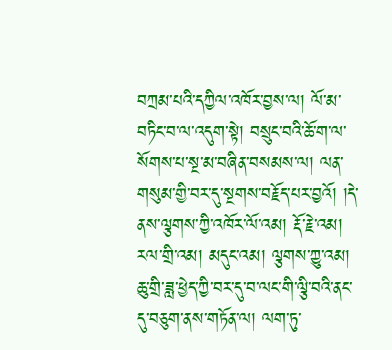བཀྲམ་པའི་དཀྱིལ་འཁོར་བྱས་ལ། ལོ་མ་བཏིང་བ་ལ་འདུག་སྟེ། བསྲུང་བའི་ཆོ་ག་ལ་སོགས་པ་སྔ་མ་བཞིན་བསམས་ལ། ལན་གསུམ་གྱི་བར་དུ་སྔགས་བརྗོད་པར་བྱའོ། །དེ་ནས་ལྕགས་ཀྱི་འཁོར་ལོ་འམ། རྡོ་རྗེ་འམ། རལ་གྲི་འམ། མདུང་འམ། ལྕགས་ཀྱུ་འམ། ཆུ་གྲི་ཟླ་ཕྱེད་ཀྱི་བར་དུ་བ་ལང་གི་ལྕི་བའི་ནང་དུ་བཅུག་ནས་གཏོན་ལ། ལག་ཏུ་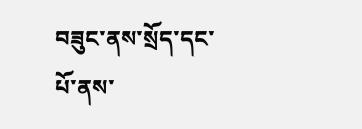བཟུང་ནས་སྲོད་དང་པོ་ནས་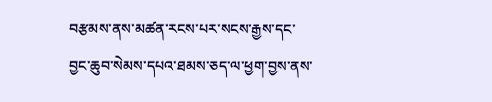བརྩམས་ནས་མཚན་རངས་པར་སངས་རྒྱས་དང་བྱང་ཆུབ་སེམས་དཔའ་ཐམས་ཅད་ལ་ཕྱག་བྱས་ནས་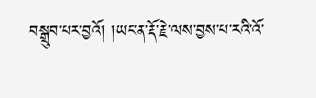བསྒྲུབ་པར་བྱའོ། །ཡང་ན་རྡོ་རྗེ་ལས་བྱས་པ་རའི་འོ་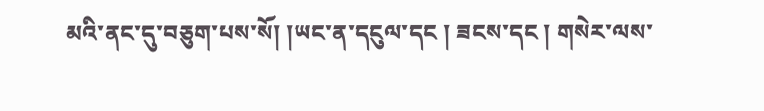མའི་ནང་དུ་བཅུག་པས་སོ། །ཡང་ན་དངུལ་དང ། ཟངས་དང ། གསེར་ལས་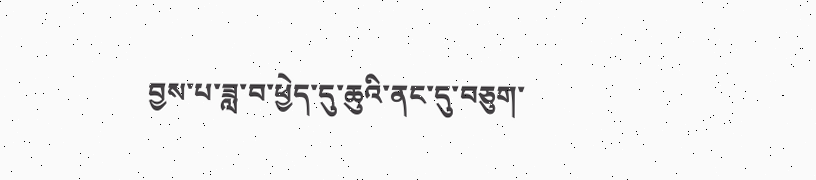བྱས་པ་ཟླ་བ་ཕྱེད་དུ་ཆུའི་ནང་དུ་བཅུག་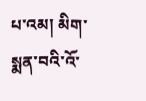པ་འམ། མིག་སྨན་བའི་འོ་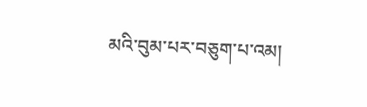མའི་བུམ་པར་བཅུག་པ་འམ།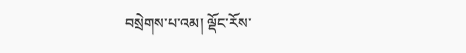བསྲེགས་པ་འམ། ལྡོང་རོས་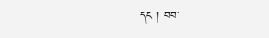དང ། བབ་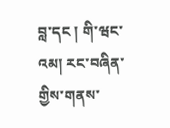བླ་དང ། གི་ཝང་འམ། རང་བཞིན་གྱིས་གནས་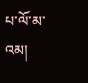པ་ལོ་མ་འམ།